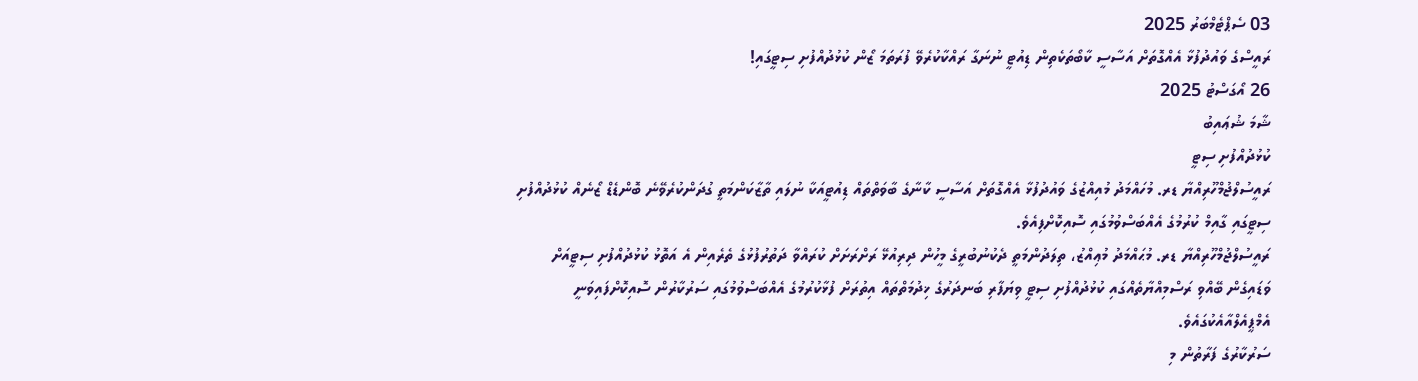03 ސެޕްޓެމްބަރު 2025
ރައީސްގެ ވައުދުފުޅާ އެއްގޮތަށް އަސާސީ ކާބޯތަކެތިން ޑިއުޓީ ނުނަގާ ރައްކާކުރެވޭ ފުރަތަމަ ޒޯން ކުޅުދުއްފުށި ސިޓީގައި!
26 އޯގަސްޓު 2025
ޝާމަ ޝުޢައިބު
ކުޅުދުއްފުށި ސިޓީ
ރައީސުލްޖުމްހޫރިއްޔާ ޑރ. މުހައްމަދު މުއިއްޒުގެ ވައުދުފުޅާ އެއްގޮތަށް އަސާސީ ކާނާގެ ބާވަތްތައް ޑިއުޓީއަކާ ނުލައި ތާޒާކަންމަތީ ގުދަންކުރެވޭނެ ބޮންޑެޑް ޒޯނެއް ކުޅުދުއްފުށި ސިޓީގައި ގާއިމް ކުރުމުގެ އެއްބަސްވުމުގައި ސޮއިކޮށްފިއެވެ.
ރައީސުލްޖުމްހޫރިއްޔާ ޑރ. މުޙައްމަދު މުޢިއްޒު، ތިލަދުންމަތީ ދެކުނުބުރީގެ މީހުން ދިރިއުޅޭ ރަށްރަށަށް ކުރައްވާ ދަތުރުފުޅުގެ ތެރެއިން އެ އަތޮޅު ކުޅުދުއްފުށި ސިޓީއަށް ވަޑައިގެން ބޭއްވި ރަސްމިއްޔާތެއްގައި ކުޅުދުއްފުށި ސިޓީ ވިޔަފާރި ބަނދަރުގެ ޚިދުމަތްތައް އިތުރަށް ފުޅާކުރުމުގެ އެއްބަސްވުމުގައި ސަރުކާރުން ސޮއިކޮށްފައިވަނީ އެމްޕީއެލްއާއެކުގައެވެ.
ސަރުކާރުގެ ފަރާތުން މި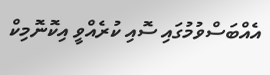އެއްބަސްވުމުގައި ސޮއި ކުރެއްވީ އިކޮނޮމިކް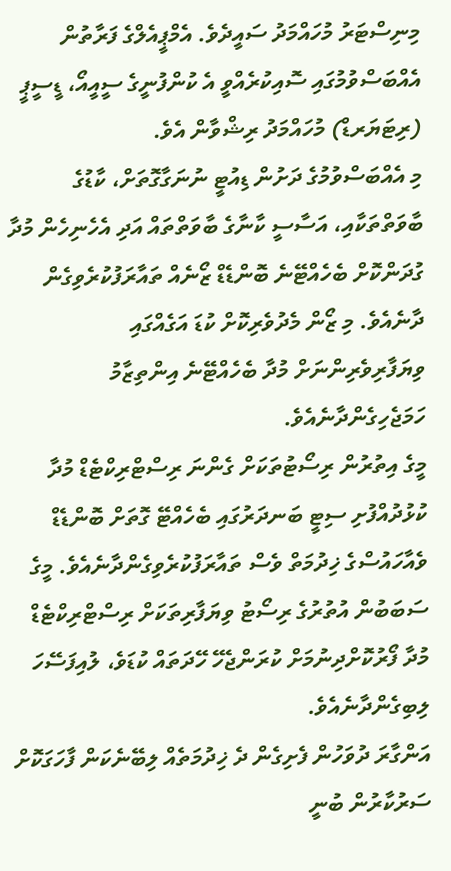މިނިސްޓަރު މުހައްމަދު ސައީދެވެ. އެމްޕީއެލްގެ ފަރާތުން އެއްބަސްވުމުގައި ސޮއިކުރެއްވީ އެ ކުންފުނީގެ ސީއީއޯ، ޑީސީޕީ (ރިޓަޔަރޑް) މުހައްމަދު ރިޝްވާން އެވެ.
މި އެއްބަސްވުމުގެ ދަށުން ޑިއުޓީ ނުނަގާގޮތަށް، ކާޑުގެ ބާވަތްތަކާއި، އަސާސީ ކާނާގެ ބާވަތްތައް އަދި އެހެނިހެން މުދާ ގުދަންކޮށް ބެހެއްޓޭނެ ބޮންޑެޑް ޒޯނެއް ތައާރަފުކުރެވިގެން ދާނެއެވެ. މި ޒޯން މެދުވެރިކޮށް ކުޑަ އަގެއްގައި ވިޔަފާރިވެރިންނަށް މުދާ ބެހެއްޓޭނެ އިންތިޒާމު ހަމަޖެހިގެންދާނެއެވެ.
މީގެ އިތުރުން ރިސޯޓުތަކަށް ގެންނަ ރިސްޓްރިކްޓެޑް މުދާ ކުޅުދުއްފުށި ސިޓީ ބަނދަރުގައި ބެހެއްޓޭ ގޮތަށް ބޮންޑެޑް ވެއާހައުސްގެ ޚިދުމަތް ވެސް ތައާރަފުކުރެވިގެންދާނެއެވެ. މީގެ ސަބަބުން އުތުރުގެ ރިސޯޓު ވިޔަފާރިތަކަށް ރިސްޓްރިކްޓެޑް މުދާ ފޯރުކޮށްދިނުމަށް ކުރަންޖެހޭ ހޭދަތައް ކުޑަވެ، ލުއިފަސޭހަ ލިބިގެންދާނެއެވެ.
އަންގާރަ ދުވަހުން ފެށިގެން ދެ ޚިދުމަތެއް ލިބޭނެކަން ފާހަގަކޮށް ސަރުކާރުން ބުނީ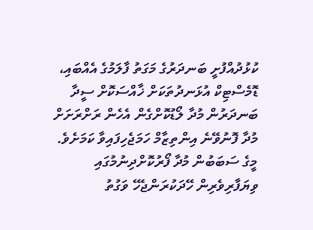ކުޅުދުއްފުށީ ބަނދަރުގެ މަގަތު ފާލަމުގެ އެއްބައި، ޑޮމެސްޓިކް އުޅަނދުތަކަށް ޚާއްސަކޮށް ސީދާ ބަނދަރުން މުދާ ލޯޑުކޮށްގެން އެހެން ރަށްރަށަށް މުދާ ފޮނުވޭނެ އިންތިޒާމް ހަމަޖެހިފައިވާ ކަމަށެވެ. މީގެ ސަބަބުން މުދާ ފޯރުކޮށްދިނުމުގައި ވިޔަފާރިވެރިން ހޭދަކުރަންޖެހޭ ވަގުތު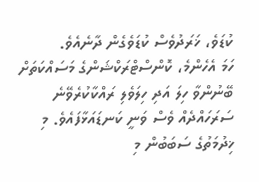ކުޑަވެ، ޚަރަދުވެސް ކުޑަވެގެން ދާނެއެވެ.
ހަމަ އެހެންމެ، ކޮންސްޓްރަކްޝަންގެ މަސައްކަތަށް ބޭނުންވާ ހިލަ އަދި ހިލަވެލި ރައްކާކުރެވޭނެ ސަރަހައްދެއް ވެސް ވަނީ ކަނޑައަޅާފައެވެ. މި ޚިދުމަތުގެ ސަބަބުން މި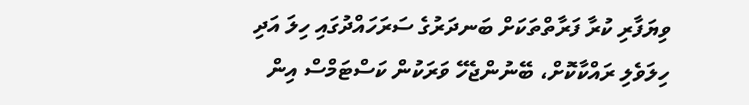ވިޔަފާރި ކުރާ ފަރާތްތަކަށް ބަނދަރުގެ ސަރަހައްދުގައި ހިލަ އަދި ހިލަވެލި ރައްކާކޮށް، ބޭނުންޖެހޭ ވަރަކުން ކަސްޓަމްސް އިން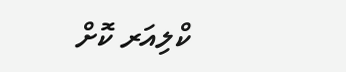ކްލިއަރ ކޮށް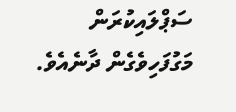ސަޕްލައިކުރަން މަގުފަހިވެގެން ދާނެއެވެ.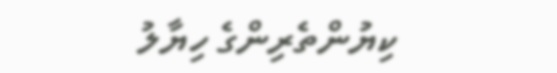ކިޔުންތެރިންގެ ހިޔާލު